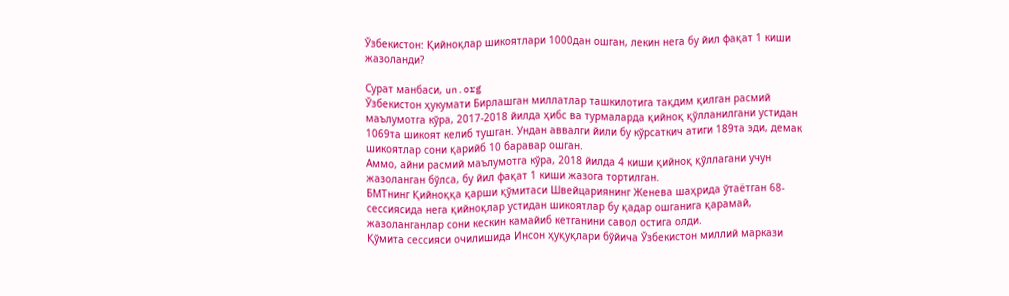Ўзбекистон: Қийноқлар шикоятлари 1000дан ошган, лекин нега бу йил фақат 1 киши жазоланди?

Сурат манбаси, un.org
Ўзбекистон ҳукумати Бирлашган миллатлар ташкилотига тақдим қилган расмий маълумотга кўра, 2017-2018 йилда ҳибс ва турмаларда қийноқ қўлланилгани устидан 1069та шикоят келиб тушган. Ундан аввалги йили бу кўрсаткич атиги 189та эди, демак шикоятлар сони қарийб 10 баравар ошган.
Аммо, айни расмий маълумотга кўра, 2018 йилда 4 киши қийноқ қўллагани учун жазоланган бўлса, бу йил фақат 1 киши жазога тортилган.
БМТнинг Қийноққа қарши қўмитаси Швейцариянинг Женева шаҳрида ўтаётган 68-сессиясида нега қийноқлар устидан шикоятлар бу қадар ошганига қарамай, жазоланганлар сони кескин камайиб кетганини савол остига олди.
Қўмита сессияси очилишида Инсон ҳуқуқлари бўйича Ўзбекистон миллий маркази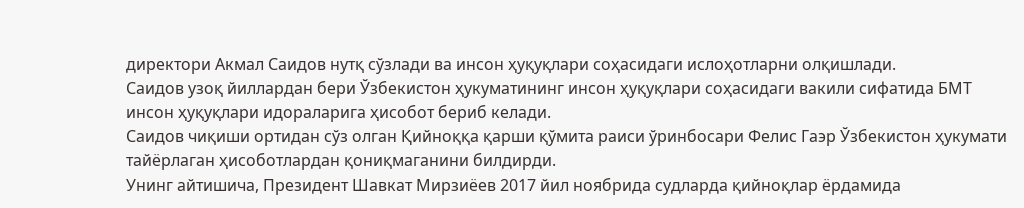директори Акмал Саидов нутқ сўзлади ва инсон ҳуқуқлари соҳасидаги ислоҳотларни олқишлади.
Саидов узоқ йиллардан бери Ўзбекистон ҳукуматининг инсон ҳуқуқлари соҳасидаги вакили сифатида БМТ инсон ҳуқуқлари идораларига ҳисобот бериб келади.
Саидов чиқиши ортидан сўз олган Қийноққа қарши қўмита раиси ўринбосари Фелис Гаэр Ўзбекистон ҳукумати тайёрлаган ҳисоботлардан қониқмаганини билдирди.
Унинг айтишича, Президент Шавкат Мирзиёев 2017 йил ноябрида судларда қийноқлар ёрдамида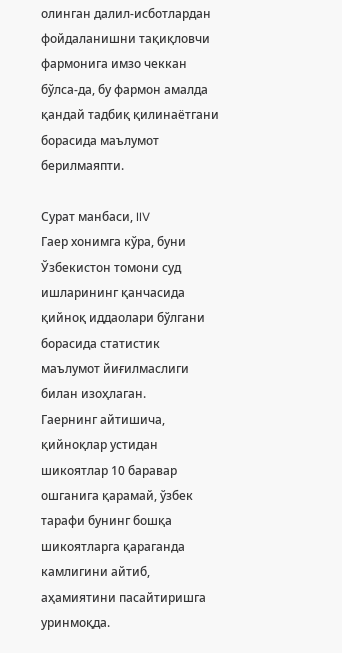олинган далил-исботлардан фойдаланишни тақиқловчи фармонига имзо чеккан бўлса-да, бу фармон амалда қандай тадбиқ қилинаётгани борасида маълумот берилмаяпти.

Сурат манбаси, IIV
Гаер хонимга кўра, буни Ўзбекистон томони суд ишларининг қанчасида қийноқ иддаолари бўлгани борасида статистик маълумот йиғилмаслиги билан изоҳлаган.
Гаернинг айтишича, қийноқлар устидан шикоятлар 10 баравар ошганига қарамай, ўзбек тарафи бунинг бошқа шикоятларга қараганда камлигини айтиб, аҳамиятини пасайтиришга уринмоқда.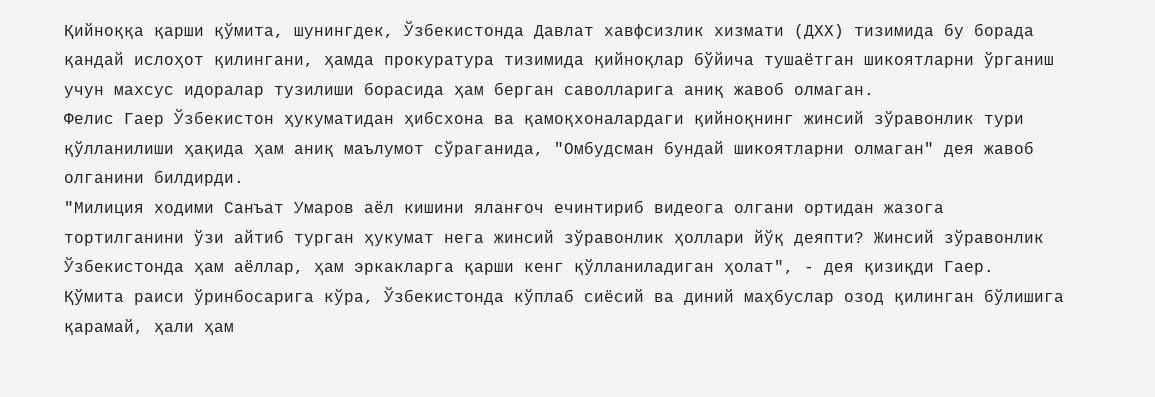Қийноққа қарши қўмита, шунингдек, Ўзбекистонда Давлат хавфсизлик хизмати (ДХХ) тизимида бу борада қандай ислоҳот қилингани, ҳамда прокуратура тизимида қийноқлар бўйича тушаётган шикоятларни ўрганиш учун махсус идоралар тузилиши борасида ҳам берган саволларига аниқ жавоб олмаган.
Фелис Гаер Ўзбекистон ҳукуматидан ҳибсхона ва қамоқхоналардаги қийноқнинг жинсий зўравонлик тури қўлланилиши ҳақида ҳам аниқ маълумот сўраганида, "Омбудсман бундай шикоятларни олмаган" дея жавоб олганини билдирди.
"Милиция ходими Санъат Умаров аёл кишини яланғоч ечинтириб видеога олгани ортидан жазога тортилганини ўзи айтиб турган ҳукумат нега жинсий зўравонлик ҳоллари йўқ деяпти? Жинсий зўравонлик Ўзбекистонда ҳам аёллар, ҳам эркакларга қарши кенг қўлланиладиган ҳолат", - дея қизиқди Гаер.
Қўмита раиси ўринбосарига кўра, Ўзбекистонда кўплаб сиёсий ва диний маҳбуслар озод қилинган бўлишига қарамай, ҳали ҳам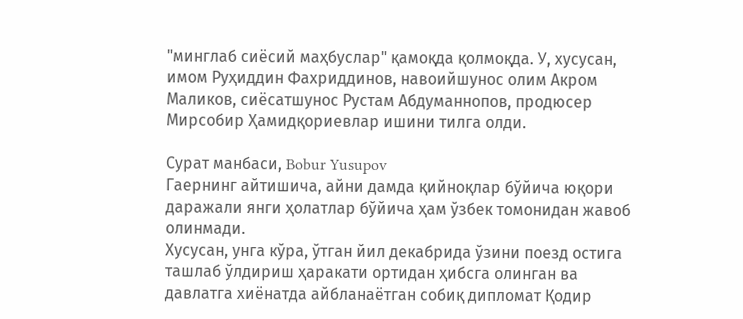"минглаб сиёсий маҳбуслар" қамоқда қолмоқда. У, хусусан, имом Руҳиддин Фахриддинов, навоийшунос олим Акром Маликов, сиёсатшунос Рустам Абдуманнопов, продюсер Мирсобир Ҳамидқориевлар ишини тилга олди.

Сурат манбаси, Bobur Yusupov
Гаернинг айтишича, айни дамда қийноқлар бўйича юқори даражали янги ҳолатлар бўйича ҳам ўзбек томонидан жавоб олинмади.
Хусусан, унга кўра, ўтган йил декабрида ўзини поезд остига ташлаб ўлдириш ҳаракати ортидан ҳибсга олинган ва давлатга хиёнатда айбланаётган собиқ дипломат Қодир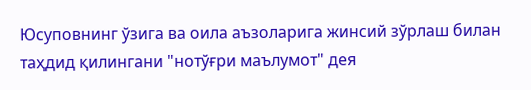Юсуповнинг ўзига ва оила аъзоларига жинсий зўрлаш билан таҳдид қилингани "нотўғри маълумот" дея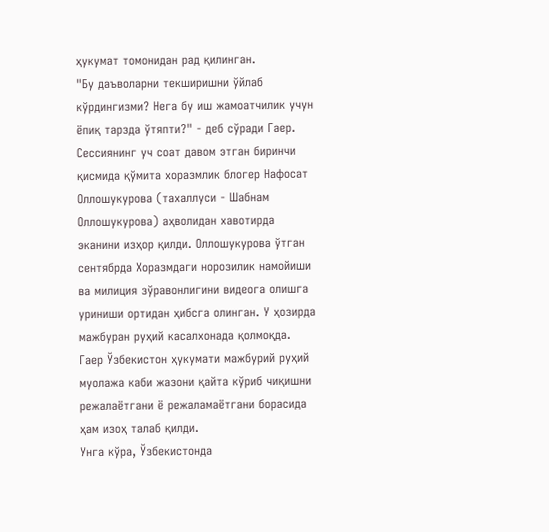ҳукумат томонидан рад қилинган.
"Бу даъволарни текширишни ўйлаб кўрдингизми? Нега бу иш жамоатчилик учун ёпиқ тарзда ўтяпти?" - деб сўради Гаер.
Сессиянинг уч соат давом этган биринчи қисмида қўмита хоразмлик блогер Нафосат Оллошукурова (тахаллуси - Шабнам Оллошукурова) аҳволидан хавотирда эканини изҳор қилди. Оллошукурова ўтган сентябрда Хоразмдаги норозилик намойиши ва милиция зўравонлигини видеога олишга уриниши ортидан ҳибсга олинган. У ҳозирда мажбуран руҳий касалхонада қолмоқда.
Гаер Ўзбекистон ҳукумати мажбурий руҳий муолажа каби жазони қайта кўриб чиқишни режалаётгани ё режаламаётгани борасида ҳам изоҳ талаб қилди.
Унга кўра, Ўзбекистонда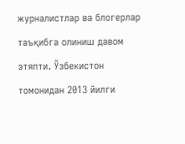журналистлар ва блогерлар таъқибга олиниш давом этяпти. Ўзбекистон томонидан 2013 йилги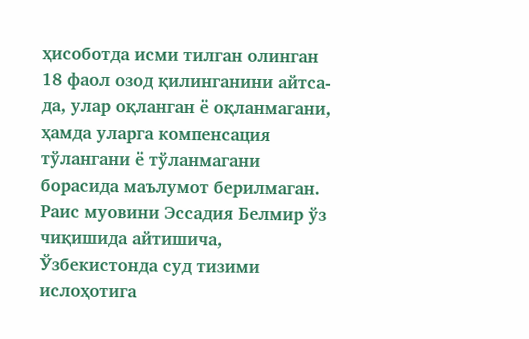ҳисоботда исми тилган олинган 18 фаол озод қилинганини айтса-да, улар оқланган ё оқланмагани, ҳамда уларга компенсация тўлангани ё тўланмагани борасида маълумот берилмаган.
Раис муовини Эссадия Белмир ўз чиқишида айтишича, Ўзбекистонда суд тизими ислоҳотига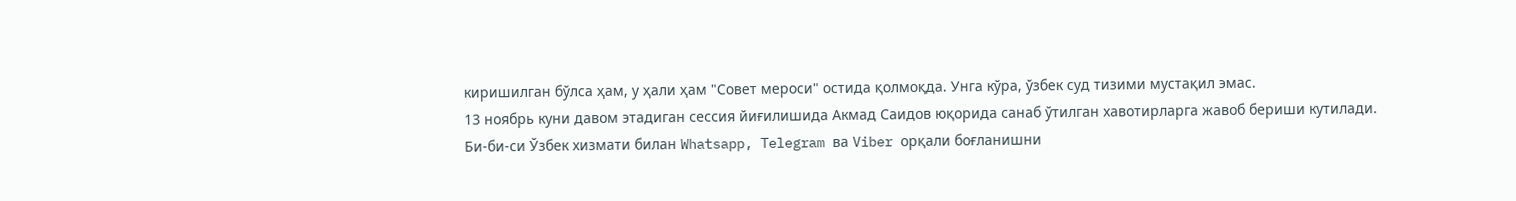киришилган бўлса ҳам, у ҳали ҳам "Совет мероси" остида қолмоқда. Унга кўра, ўзбек суд тизими мустақил эмас.
13 ноябрь куни давом этадиган сессия йиғилишида Акмад Саидов юқорида санаб ўтилган хавотирларга жавоб бериши кутилади.
Би-би-си Ўзбек хизмати билан Whatsapp, Telegram ва Viber орқали боғланишни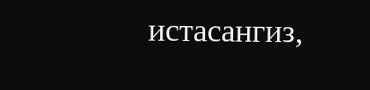истасангиз,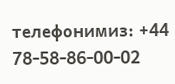телефонимиз: +44 78-58-86-00-02